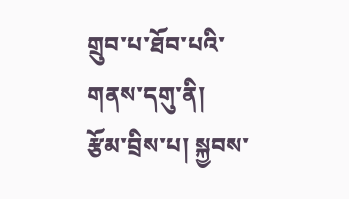གྲུབ་པ་ཐོབ་པའི་གནས་དགུ་ནི།
རྩོམ་བྲིས་པ། སྐྱབས་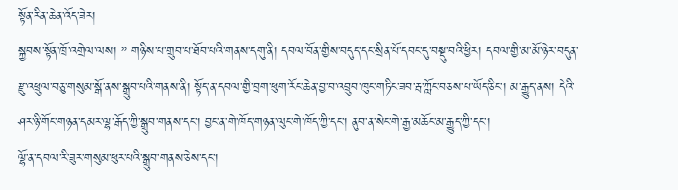སྟོན་རིན་ཆེན་འོད་ཟེར།
སྐྱབས་སྟོན་ཁྲོ་འགྲེལ་ལས། ” གཉིས་པ་གྲུབ་པ་ཐོབ་པའི་གནས་དགུ་ནི། དབལ་བོན་གྱིས་བདུད་དང་སྲིན་པོ་དབང་དུ་བསྡུ་བའི་ཕྱིར། དབལ་གྱི་མ་མོ་ཉེར་བདུན་རྫུ་འཕྲུལ་བཅུ་གསུམ་སྒོ་ནས་སྒྲུབ་པའི་གནས་ནི། སྟོད་ན་དབལ་གྱི་བྲག་ཕུག་རོང་ཆེན་བྱ་བ་འབྲུབ་ཁུང་གཏིང་ཟབ་རྦ་ཀློང་བཅས་པ་ཡོད་ཅིང་། མ་རྒྱུད་ནས། དེའི་ཤར་ཉི་གོང་གཉན་དམར་ལྷ་རྒོད་ཀྱི་སྒྲུབ་གནས་དང་། བྱང་ན་གེ་ཁོད་གཉན་ལུང་གེ་ཁོད་ཀྱི་དང་། ནུབ་ན་སེང་གེ་རྒྱ་མཆོང་མ་རྒྱུད་ཀྱི་དང་།
ལྷོ་ན་དབལ་རི་ཟུར་གསུམ་ཕུར་པའི་སྒྲུབ་གནས་ཅེས་དང་།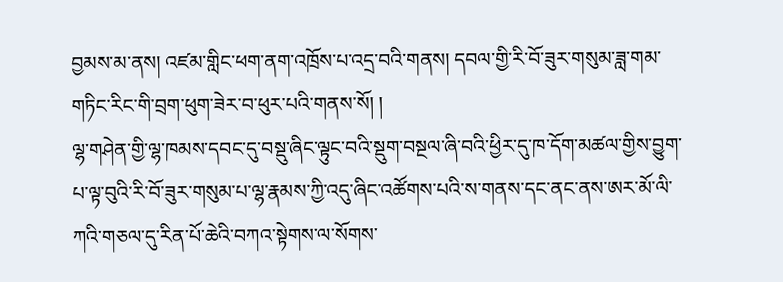བྱམས་མ་ནས། འཛམ་གླིང་ཕག་ནག་འཁྲོས་པ་འདྲ་བའི་གནས། དབལ་གྱི་རི་བོ་ཟུར་གསུམ་ཟླ་གམ་གཏིང་རིང་གི་བྲག་ཕུག་ཟེར་བ་ཕུར་པའི་གནས་སོ། །
ལྷ་གཤེན་གྱི་ལྷ་ཁམས་དབང་དུ་བསྡུ་ཞིང་ལྟུང་བའི་སྡུག་བསྔལ་ཞི་བའི་ཕྱིར་དུ་ཁ་དོག་མཚལ་གྱིས་བྱུག་པ་ལྟ་བུའི་རི་བོ་ཟུར་གསུམ་པ་ལྷ་རྣམས་ཀྱི་འདུ་ཞིང་འཚོགས་པའི་ས་གནས་དང་ནང་ནས་ཨར་མོ་ལི་ཀའི་གཅལ་དུ་རིན་པོ་ཆེའི་བཀའ་སྟེགས་ལ་སོགས་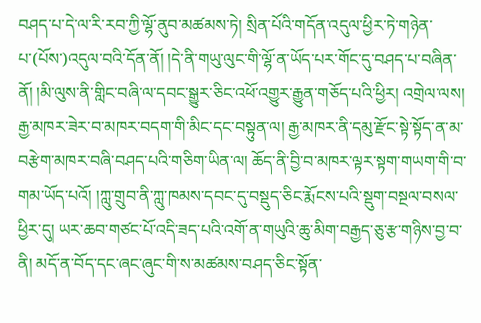བཤད་པ་དེ་ལ་རི་རབ་ཀྱི་ལྷོ་ནུབ་མཚམས་ཏེ། སྲིན་པོའི་གདོན་འདུལ་ཕྱིར་ཏེ་གཉེན་པ་(པོས་)འདུལ་བའི་དོན་ནོ། །དེ་ནི་གཡུ་ལུང་གི་ལྷོ་ན་ཡོད་པར་གོང་དུ་བཤད་པ་བཞིན་ནོ། །མི་ལུས་ནི་གླིང་བཞི་ལ་དབང་སྒྱུར་ཅིང་འཕོ་འགྱུར་རྒྱུན་གཅོད་པའི་ཕྱིར། འགྲེལ་ལས། རྒྱ་མཁར་ཟེར་བ་མཁར་བདག་གི་མིང་དང་བསྟུན་ལ། རྒྱ་མཁར་ནི་དམུ་རྫོང་སྟེ་སྟོད་ན་མ་བརྩེག་མཁར་བཞི་བཤད་པའི་གཅིག་ཡིན་ལ། ཆོད་ནི་བྱི་བ་མཁར་ལྟར་སྟག་གཡག་གི་བ་གམ་ཡོད་པའོ། །ཀླུ་གྲུབ་ནི་ཀླུ་ཁམས་དབང་དུ་བསྡུད་ཅིང་རྨོངས་པའི་སྡུག་བསྔལ་བསལ་ཕྱིར་དུ། ཡར་ཆབ་གཙང་པོ་འདི་ཟད་པའི་འགོ་ན་གཡུའི་ཆུ་མིག་བརྒྱད་ཅུ་རྩ་གཉིས་བྱ་བ་ནི། མདོ་ན་བོད་དང་ཞང་ཞུང་གི་ས་མཚམས་བཤད་ཅིང་སྟོན་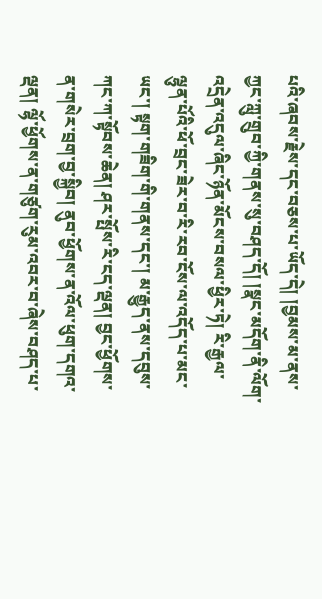པའི་ཞབས་རྗེས་དང་བཅས་པ་ཡོད་དེ། །བྱམས་མ་ནས་ཀྱང་ཀླུ་གྲུབ་ཀྱི་གནས་སུ་བཤད་དོ། །སྣང་མདོག་ནི་ལོག་འདྲེན་འདུལ་ཞིང་ཉོན་མོངས་བསལ་ཕྱིར་ཏེ། རི་རྒྱལ་ལྷུན་པོའི་ཕོ་བྲང་ཟེར་བ་རི་རབ་ངོས་ལ་འདོད་པ་མང་ཡང་། སྟག་གཟིག་གི་གནས་དང་། མ་རྒྱུད་ནས་དབུས་ཀང་ཀ་སྟོབས་ཆེན། ཤར་སྤོས་རི་ངད་ལྡན། བྱང་ཕྱོགས་ན་གསེར་བྲག་བྱ་སྐྱིབ། ནུབ་ཕྱོགས་ན་འོལ་ཕུག་དགའ་ལྡན། ལྷོ་ཕྱོགས་ན་གཙུག་རུམ་འབར་བ་ཞེས་བཤད་པ་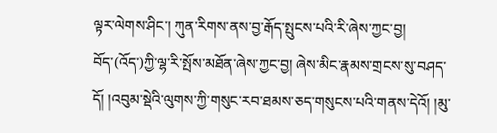ལྟར་ལེགས་ཤིང་། ཀུན་རིགས་ནས་བྱ་རྒོད་སྤུངས་པའི་རི་ཞེས་ཀྱང་བྱ། བོད་(འོད་)ཀྱི་ལྷ་རི་སྤོས་མཐོན་ཞེས་ཀྱང་བྱ། ཞེས་མིང་རྣམས་གྲངས་སུ་བཤད་དོ། །འབུམ་སྡེའི་ལུགས་ཀྱི་གསུང་རབ་ཐམས་ཅད་གསུངས་པའི་གནས་དེའོ། །མུ་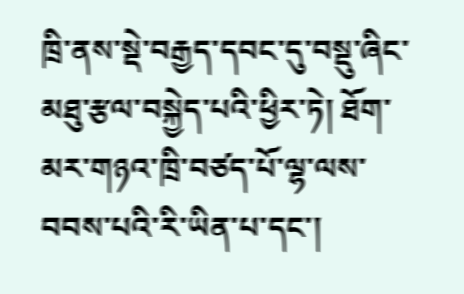ཁྲི་ནས་སྡེ་བརྒྱད་དབང་དུ་བསྡུ་ཞིང་མཐུ་རྩལ་བསྐྱེད་པའི་ཕྱིར་ཏེ། ཐོག་མར་གཉའ་ཁྲི་བཙད་པོ་ལྷ་ལས་བབས་པའི་རི་ཡིན་པ་དང་།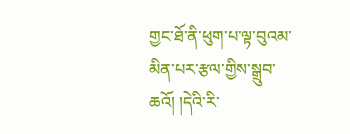གྱང་ཐོ་ནི་ཕུག་པ་ལྟ་བུའམ་མིན་པར་རྩལ་གྱིས་སྒྲུབ་ཆའོ། །དེའི་རི་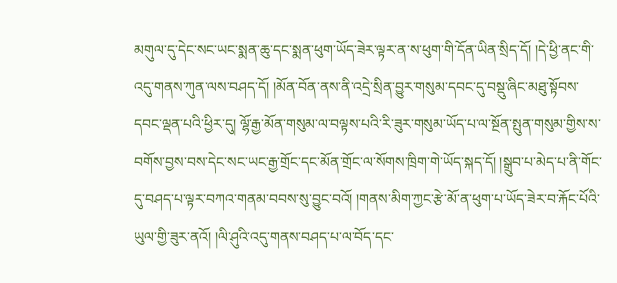མགུལ་དུ་དེང་སང་ཡང་སྨན་ཆུ་དང་སྨན་ཕུག་ཡོད་ཟེར་ལྟར་ན་ས་ཕུག་གི་དོན་ཡིན་སྲིད་དོ། །དེ་ཕྱི་ནང་གི་འདུ་གནས་ཀུན་ལས་བཤད་དོ། །མོན་བོན་ནས་ནི་འདྲེ་སྲིན་བྱུར་གསུམ་དབང་དུ་བསྡུ་ཞིང་མཐུ་སྟོབས་དབང་ལྡན་པའི་ཕྱིར་དུ། ལྷོ་རྒྱ་མོན་གསུམ་ལ་བལྟས་པའི་རི་ཟུར་གསུམ་ཡོད་པ་ལ་སྔོན་སྤུན་གསུམ་གྱིས་ས་བགོས་བྱས་བས་དེང་སང་ཡང་རྒྱ་གྲོང་དང་མོན་གྲོང་ལ་སོགས་ཁྲིག་གེ་ཡོད་སྐད་དོ། །སྒྲུབ་པ་མེད་པ་ནི་གོང་དུ་བཤད་པ་ལྟར་བཀའ་གནམ་བབས་སུ་བྱུང་བའོ། །གནས་མིག་ཀྱང་རྩེ་མོ་ན་ཕུག་པ་ཡོད་ཟེར་བ་རྐོང་པོའི་ཡུལ་གྱི་ཟུར་ནའོ། །ལི་ཤུའི་འདུ་གནས་བཤད་པ་ལ་བོད་དང་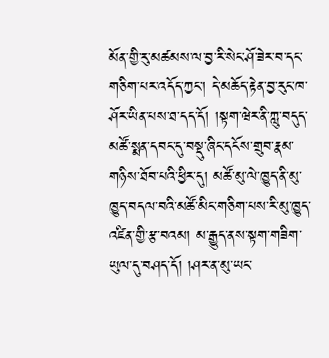མོན་གྱི་རུ་མཚམས་ལ་བྱ་རི་སེང་ཤོ་ཟེར་བ་དང་གཅིག་པར་འདོད་ཀྱང་། དེ་མཆོད་རྟེན་བྱ་རུང་ཁ་ཤོར་ཡིན་པས་ཐ་དད་དོ། །སྟག་ཝེར་ནི་ཀླུ་བདུད་མཚོ་སྨན་དབང་དུ་བསྡུ་ཞིང་དངོས་གྲུབ་རྣམ་གཉིས་ཐོབ་པའི་ཕྱིར་དུ། མཚོ་མུ་ལེ་ཁྱུད་ནི་མུ་ཁྱུད་བདལ་བའི་མཚོ་མིང་གཅིག་པས་རི་མུ་ཁྱུད་འཛིན་གྱི་རྩ་བའམ། མ་རྒྱུད་ནས་སྟག་གཟིག་ཡུལ་དུ་བཤད་དོ། །ཤར་ན་མུ་ཡང་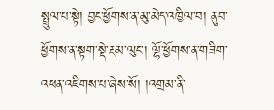སྤྲུལ་པ་སྟེ། བྱང་ཕྱོགས་ན་མུ་མེད་འཁྱིལ་བ། ནུབ་ཕྱོགས་ན་སྟག་སྡེ་རྔམ་ལུང་། ལྷོ་ཕྱོགས་ན་གཟིག་འཕན་འཇིགས་པ་ཞེས་སོ། །འགྲམ་ནི་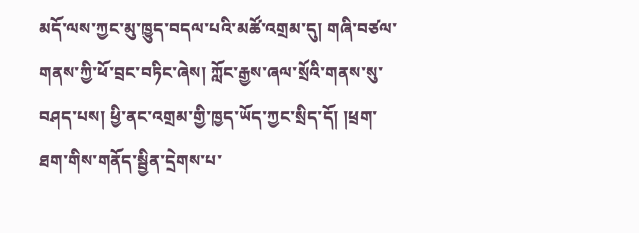མདོ་ལས་ཀྱང་མུ་ཁྱུད་བདལ་པའི་མཚོ་འགྲམ་དུ། གཞི་བཙལ་གནས་ཀྱི་ཕོ་བྲང་བཏིང་ཞེས། ཀློང་རྒྱས་ཞལ་སྲོའི་གནས་སུ་བཤད་པས། ཕྱི་ནང་འགྲམ་གྱི་ཁྱད་ཡོད་ཀྱང་སྲིད་དོ། །ཕྲག་ཐག་གིས་གནོད་སྦྱིན་དྲེགས་པ་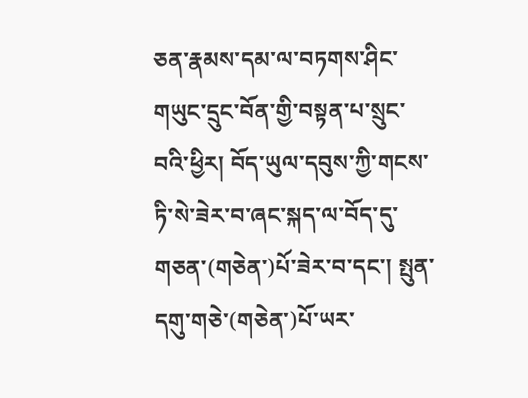ཅན་རྣམས་དམ་ལ་བཏགས་ཤིང་གཡུང་དྲུང་བོན་གྱི་བསྟན་པ་སྲུང་བའི་ཕྱིར། བོད་ཡུལ་དབུས་ཀྱི་གངས་ཏི་སེ་ཟེར་བ་ཞང་སྐད་ལ་བོད་དུ་གཅན་(གཅེན་)པོ་ཟེར་བ་དང་། སྤུན་དགུ་གཅེ་(གཅེན་)པོ་ཡར་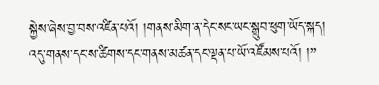སྐྱེས་ཞེས་བྱ་བས་འཛིན་པའོ། །གནས་མིག་ན་དེང་སང་ཡང་སྒྲུབ་ཕུག་ཡོད་སྐད། འདུ་གནས་དང་ས་ཚིགས་དང་གནས་མཚན་དང་ལྡན་པ་ཡོ་འཛོམས་པའོ། །”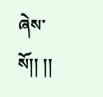ཞེས་སོ།། །།